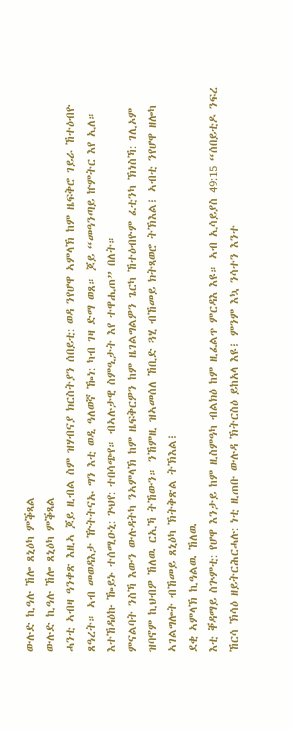ውሉድ ኪዓሉ ኸሎ ጸኒዕካ ምቕጻል
ውሉድ ኪዓሉ ኸሎ ጸኒዕካ ምቕጻል
ሓንቲ ኣብዛ ዓንቀጽ እዚኣ ጆይ ዚብል ስም ዝሃብናያ ክርስትያን ሰበይቲ: ወዳ ንየሆዋ ኣምላኽ ከም ዜፍቅሮ ገይራ ኸተዕብዮ ጸዓረት። ኣብ መወዳእታ ዅትትናኡ ግን እቲ ወዲ ዓለወኛ ዀነ: ካብ ገዛ ድማ ወጸ። ጆይ “መዓንጣይ ኵምትር እየ ኢለ። እተኸዳዕኩ ዀይኑ ተሰሚዑኒ: ጕህየ: ተበሳጭየ። ብኣሉታዊ ስምዒታት እየ ተዋሒጠ” በለት።
ምናልባት ንስኻ እውን ውሉዳትካ ንኣምላኽ ከም ዜፍቅርዎን ከም ዜገልግልዎን ጌርካ ኸተዕብዮም ፈቲንካ ኽነስኻ: ገሊኦም ዝባኖም ኪህብዎ ኸለዉ ርኢኻ ትኸውን። ንኸምዚ ዝኣመሰለ ኸቢድ ጓሂ ብኸመይ ክትጻወሮ ትኽእል፧ ኣብቲ ንየሆዋ ዘሎካ ኣገልግሎት ብኸመይ ጸኒዕካ ኽትቅጽል ትኽእል፧
ደቂ ኣምላኽ ኪዓልዉ ኸለዉ
እቲ ቐዳማይ ስጕምቲ: የሆዋ እንታይ ከም ዚስምዓካ ብልክዕ ከም ዚፈልጥ ምርዳእ እዩ። ኣብ ኢሳይያስ 49:15 “ሰበይቲዶ ንፍረ ኸርሳ ኽሳዕ ዘይትርሕርሓሉ: ነቲ ዚጠቡ ውሉዳ ኽትርስዕ ይከአላ እዩ፧ ምንም እኳ ንሳተን እንተ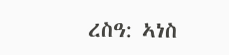ረስዓ: ኣነስ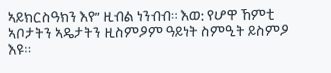ኣይክርስዓክን እየ” ዚብል ነንብብ። እወ: የሆዋ ኸምቲ ኣቦታትን ኣዴታትን ዚስምዖም ዓይነት ስምዒት ይስምዖ እዩ።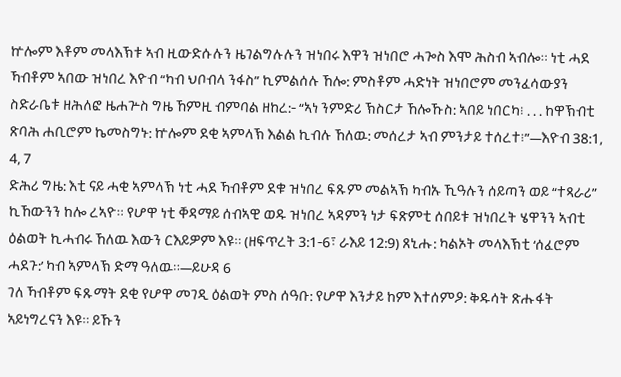ኵሎም እቶም መላእኽቱ ኣብ ዚውድሱሉን ዜገልግሉሉን ዝነበሩ እዋን ዝነበሮ ሓጐስ እሞ ሕስብ ኣብሎ። ነቲ ሓደ ኻብቶም ኣበው ዝነበረ እዮብ “ካብ ህቦብላ ንፋስ” ኪምልሰሉ ኸሎ: ምስቶም ሓድነት ዝነበሮም መንፈሳውያን ስድራቤቱ ዘሕለፎ ዜሐጕስ ግዜ ኸምዚ ብምባል ዘከረ:- “ኣነ ንምድሪ ኽስርታ ኸሎኹስ: ኣበይ ነበርካ፧ . . . ከዋኽብቲ ጽባሕ ሐቢሮም ኬመስግኑ: ኵሎም ደቂ ኣምላኽ እልል ኪብሉ ኸለዉ: መሰረታ ኣብ ምንታይ ተሰረተ፧”—እዮብ 38:1, 4, 7
ድሕሪ ግዜ: እቲ ናይ ሓቂ ኣምላኽ ነቲ ሓደ ኻብቶም ደቁ ዝነበረ ፍጹም መልኣኽ ካብኡ ኺዓሉን ሰይጣን ወይ “ተጻራሪ” ኪኸውንን ከሎ ረኣዮ። የሆዋ ነቲ ቐዳማይ ሰብኣዊ ወዱ ዝነበረ ኣዳምን ነታ ፍጽምቲ ሰበይቱ ዝነበረት ሄዋንን ኣብቲ ዕልወት ኪሓብሩ ኸለዉ እውን ርእይዎም እዩ። (ዘፍጥረት 3:1-6፣ ራእይ 12:9) ጸኒሑ: ካልኦት መላእኽቲ ‘ሰፈሮም ሓደጉ:’ ካብ ኣምላኽ ድማ ዓለዉ።—ይሁዳ 6
ገለ ኻብቶም ፍጹማት ደቂ የሆዋ መገዲ ዕልወት ምስ ሰዓቡ: የሆዋ እንታይ ከም እተሰምዖ: ቅዱሳት ጽሑፋት ኣይነግረናን እዩ። ይኹን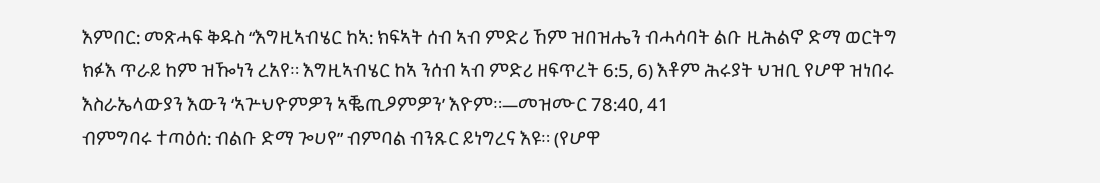እምበር: መጽሓፍ ቅዱስ “እግዚኣብሄር ከኣ: ክፍኣት ሰብ ኣብ ምድሪ ኸም ዝበዝሔን ብሓሳባት ልቡ ዚሕልኖ ድማ ወርትግ ክፉእ ጥራይ ከም ዝዀነን ረአየ። እግዚኣብሄር ከኣ ንሰብ ኣብ ምድሪ ዘፍጥረት 6:5, 6) እቶም ሕሩያት ህዝቢ የሆዋ ዝነበሩ እስራኤላውያን እውን ‘ኣጕህዮምዎን ኣቘጢዖምዎን’ እዮም።—መዝሙር 78:40, 41
ብምግባሩ ተጣዕሰ: ብልቡ ድማ ጐሀየ” ብምባል ብንጹር ይነግረና እዩ። (የሆዋ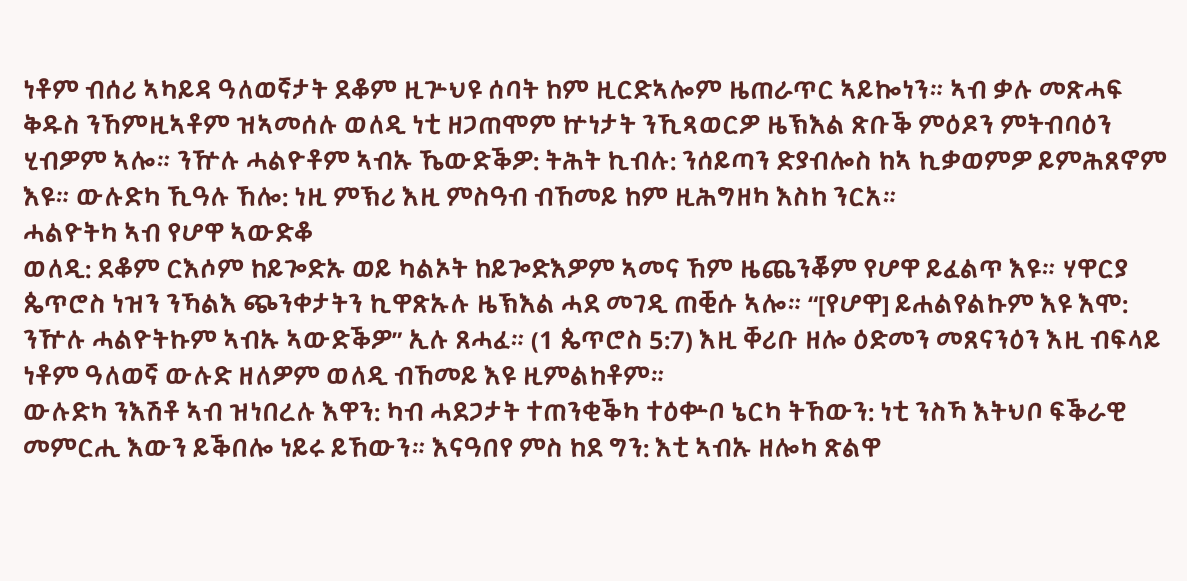ነቶም ብሰሪ ኣካይዳ ዓለወኛታት ደቆም ዚጕህዩ ሰባት ከም ዚርድኣሎም ዜጠራጥር ኣይኰነን። ኣብ ቃሉ መጽሓፍ ቅዱስ ንኸምዚኣቶም ዝኣመሰሉ ወለዲ ነቲ ዘጋጠሞም ኵነታት ንኺጻወርዎ ዜኽእል ጽቡቕ ምዕዶን ምትብባዕን ሂብዎም ኣሎ። ንዅሉ ሓልዮቶም ኣብኡ ኼውድቕዎ: ትሕት ኪብሉ: ንሰይጣን ድያብሎስ ከኣ ኪቃወምዎ ይምሕጸኖም እዩ። ውሉድካ ኺዓሉ ኸሎ: ነዚ ምኽሪ እዚ ምስዓብ ብኸመይ ከም ዚሕግዘካ እስከ ንርአ።
ሓልዮትካ ኣብ የሆዋ ኣውድቆ
ወለዲ: ደቆም ርእሶም ከይጐድኡ ወይ ካልኦት ከይጐድእዎም ኣመና ኸም ዜጨንቖም የሆዋ ይፈልጥ እዩ። ሃዋርያ ጴጥሮስ ነዝን ንኻልእ ጭንቀታትን ኪዋጽኡሉ ዜኽእል ሓደ መገዲ ጠቒሱ ኣሎ። “[የሆዋ] ይሐልየልኩም እዩ እሞ: ንዅሉ ሓልዮትኩም ኣብኡ ኣውድቕዎ” ኢሉ ጸሓፈ። (1 ጴጥሮስ 5:7) እዚ ቐሪቡ ዘሎ ዕድመን መጸናንዕን እዚ ብፍላይ ነቶም ዓለወኛ ውሉድ ዘለዎም ወለዲ ብኸመይ እዩ ዚምልከቶም።
ውሉድካ ንእሽቶ ኣብ ዝነበረሉ እዋን: ካብ ሓደጋታት ተጠንቂቕካ ተዕቍቦ ኔርካ ትኸውን: ነቲ ንስኻ እትህቦ ፍቕራዊ መምርሒ እውን ይቕበሎ ነይሩ ይኸውን። እናዓበየ ምስ ከደ ግን: እቲ ኣብኡ ዘሎካ ጽልዋ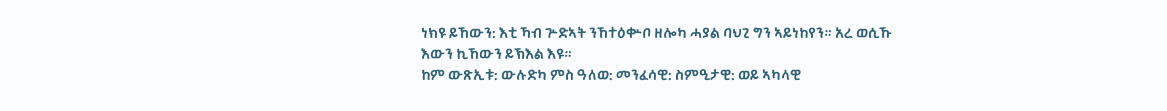ነክዩ ይኸውን: እቲ ኻብ ጕድኣት ንኸተዕቍቦ ዘሎካ ሓያል ባህጊ ግን ኣይነከየን። አረ ወሲኹ እውን ኪኸውን ይኽእል እዩ።
ከም ውጽኢቱ: ውሉድካ ምስ ዓለወ: መንፈሳዊ: ስምዒታዊ: ወይ ኣካላዊ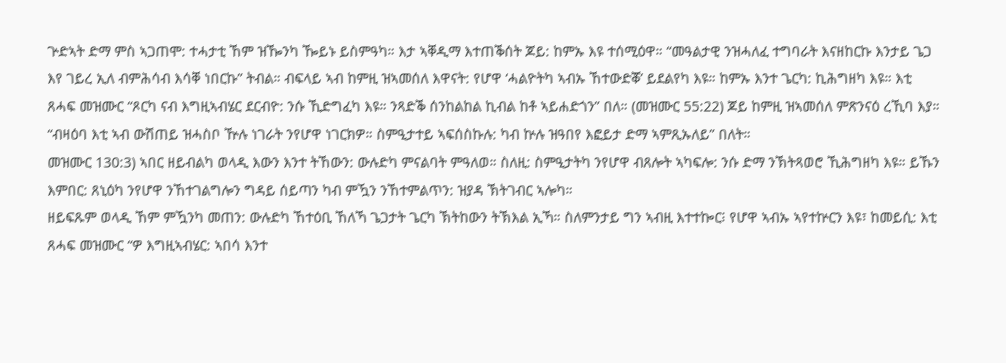ጕድኣት ድማ ምስ ኣጋጠሞ: ተሓታቲ ኸም ዝዀንካ ዀይኑ ይስምዓካ። እታ ኣቐዲማ እተጠቕሰት ጆይ: ከምኡ እዩ ተሰሚዕዋ። “መዓልታዊ ንዝሓለፈ ተግባራት እናዘከርኩ እንታይ ጌጋ እየ ገይረ ኢለ ብምሕሳብ እሳቐ ነበርኩ” ትብል። ብፍላይ ኣብ ከምዚ ዝኣመሰለ እዋናት: የሆዋ ‘ሓልዮትካ ኣብኡ ኸተውድቖ’ ይደልየካ እዩ። ከምኡ እንተ ጌርካ: ኪሕግዘካ እዩ። እቲ ጸሓፍ መዝሙር “ጾርካ ናብ እግዚኣብሄር ደርብዮ: ንሱ ኺድግፈካ እዩ። ንጻድቕ ሰንከልከል ኪብል ከቶ ኣይሐድጎን” በለ። (መዝሙር 55:22) ጆይ ከምዚ ዝኣመሰለ ምጽንናዕ ረኺባ እያ። “ብዛዕባ እቲ ኣብ ውሽጠይ ዝሓስቦ ዅሉ ነገራት ንየሆዋ ነገርክዎ። ስምዒታተይ ኣፍሰስኩሉ: ካብ ኵሉ ዝዓበየ እፎይታ ድማ ኣምጺኡለይ” በለት።
መዝሙር 130:3) ኣበር ዘይብልካ ወላዲ እውን እንተ ትኸውን: ውሉድካ ምናልባት ምዓለወ። ስለዚ: ስምዒታትካ ንየሆዋ ብጸሎት ኣካፍሎ: ንሱ ድማ ንኽትጻወሮ ኺሕግዘካ እዩ። ይኹን እምበር: ጸኒዕካ ንየሆዋ ንኸተገልግሎን ግዳይ ሰይጣን ካብ ምዃን ንኸተምልጥን: ዝያዳ ኽትገብር ኣሎካ።
ዘይፍጹም ወላዲ ኸም ምዃንካ መጠን: ውሉድካ ኸተዕቢ ኸለኻ ጌጋታት ጌርካ ኽትከውን ትኽእል ኢኻ። ስለምንታይ ግን ኣብዚ እተተኰር፧ የሆዋ ኣብኡ ኣየተኵርን እዩ፣ ከመይሲ: እቲ ጸሓፍ መዝሙር “ዎ እግዚኣብሄር: ኣበሳ እንተ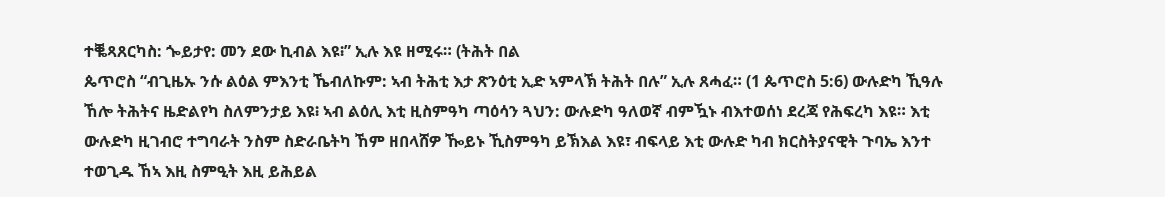ተቘጻጸርካስ: ጐይታየ: መን ደው ኪብል እዩ፧” ኢሉ እዩ ዘሚሩ። (ትሕት በል
ጴጥሮስ “ብጊዜኡ ንሱ ልዕል ምእንቲ ኼብለኩም: ኣብ ትሕቲ እታ ጽንዕቲ ኢድ ኣምላኽ ትሕት በሉ” ኢሉ ጸሓፈ። (1 ጴጥሮስ 5:6) ውሉድካ ኺዓሉ ኸሎ ትሕትና ዜድልየካ ስለምንታይ እዩ፧ ኣብ ልዕሊ እቲ ዚስምዓካ ጣዕሳን ጓህን: ውሉድካ ዓለወኛ ብምዃኑ ብእተወሰነ ደረጃ የሕፍረካ እዩ። እቲ ውሉድካ ዚገብሮ ተግባራት ንስም ስድራቤትካ ኸም ዘበላሸዎ ዀይኑ ኺስምዓካ ይኽእል እዩ፣ ብፍላይ እቲ ውሉድ ካብ ክርስትያናዊት ጉባኤ እንተ ተወጊዱ ኸኣ እዚ ስምዒት እዚ ይሕይል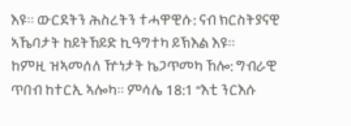እዩ። ውርደትን ሕስረትን ተሓዋዊሱ: ናብ ክርስትያናዊ ኣኼባታት ከይትኸይድ ኪዓግተካ ይኽእል እዩ።
ከምዚ ዝኣመሰለ ዅነታት ኬጋጥመካ ኸሎ: ግብራዊ ጥበብ ከተርኢ ኣሎካ። ምሳሌ 18:1 “እቲ ንርእሱ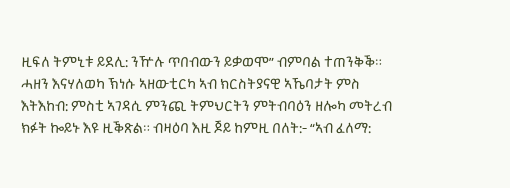ዚፍለ ትምኒቱ ይደሊ: ንዅሉ ጥበብውን ይቃወሞ” ብምባል ተጠንቅቕ። ሓዘን እናሃለወካ ኽነሱ ኣዘውቲርካ ኣብ ክርስትያናዊ ኣኼባታት ምስ እትእከብ: ምስቲ ኣገዳሲ ምንጪ ትምህርትን ምትብባዕን ዘሎካ መትረብ ክፉት ኰይኑ እዩ ዚቕጽል። ብዛዕባ እዚ ጆይ ከምዚ በለት:- “ኣብ ፈለማ: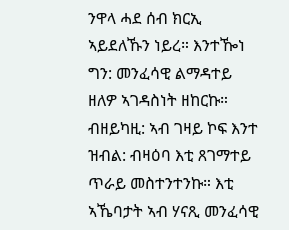ንዋላ ሓደ ሰብ ክርኢ ኣይደለኹን ነይረ። እንተዀነ ግን: መንፈሳዊ ልማዳተይ ዘለዎ ኣገዳስነት ዘከርኩ። ብዘይካዚ: ኣብ ገዛይ ኮፍ እንተ ዝብል: ብዛዕባ እቲ ጸገማተይ ጥራይ መስተንተንኩ። እቲ ኣኼባታት ኣብ ሃናጺ መንፈሳዊ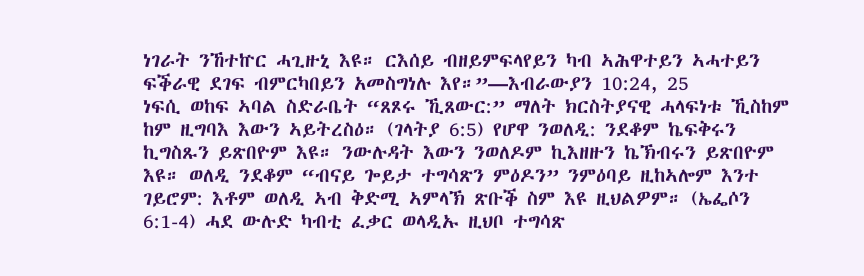ነገራት ንኸተኵር ሓጊዙኒ እዩ። ርእሰይ ብዘይምፍላየይን ካብ ኣሕዋተይን ኣሓተይን ፍቕራዊ ደገፍ ብምርካበይን አመስግነሉ እየ።”—እብራውያን 10:24, 25
ነፍሲ ወከፍ ኣባል ስድራቤት “ጸጾሩ ኺጸውር:” ማለት ክርስትያናዊ ሓላፍነቱ ኺስከም ከም ዚግባእ እውን ኣይትረስዕ። (ገላትያ 6:5) የሆዋ ንወለዲ: ንደቆም ኬፍቅሩን ኪግስጹን ይጽበዮም እዩ። ንውሉዳት እውን ንወለዶም ኪእዘዙን ኬኽብሩን ይጽበዮም እዩ። ወለዲ ንደቆም “ብናይ ጐይታ ተግሳጽን ምዕዶን” ንምዕባይ ዚከኣሎም እንተ ገይሮም: እቶም ወለዲ ኣብ ቅድሚ ኣምላኽ ጽቡቕ ስም እዩ ዚህልዎም። (ኤፌሶን 6:1-4) ሓደ ውሉድ ካብቲ ፈቃር ወላዲኡ ዚህቦ ተግሳጽ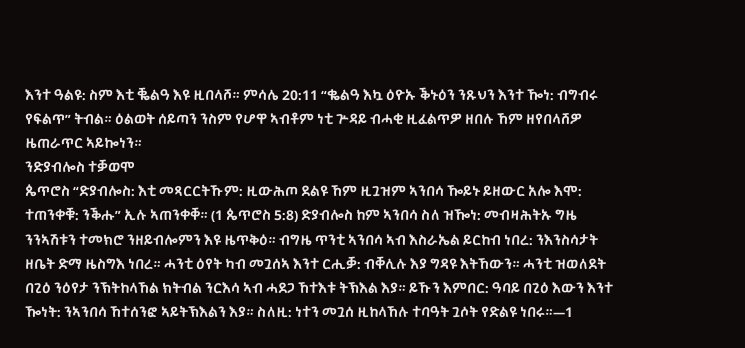እንተ ዓልዩ: ስም እቲ ቘልዓ እዩ ዚበላሾ። ምሳሌ 20:11 “ቈልዓ እኳ ዕዮኡ ቕኑዕን ንጹህን እንተ ዀነ: ብግብሩ የፍልጥ” ትብል። ዕልወት ሰይጣን ንስም የሆዋ ኣብቶም ነቲ ጕዳይ ብሓቂ ዚፈልጥዎ ዘበሉ ኸም ዘየበላሸዎ ዜጠራጥር ኣይኰነን።
ንድያብሎስ ተቓወሞ
ጴጥሮስ “ድያብሎስ: እቲ መጻርርትኹም: ዚውሕጦ ደልዩ ኸም ዚጓዝም ኣንበሳ ዀይኑ ይዘውር አሎ እሞ: ተጠንቀቑ: ንቕሑ” ኢሉ ኣጠንቀቐ። (1 ጴጥሮስ 5:8) ድያብሎስ ከም ኣንበሳ ስለ ዝዀነ: መብዛሕትኡ ግዜ ንንኣሽቱን ተመክሮ ንዘይብሎምን እዩ ዜጥቅዕ። ብግዜ ጥንቲ ኣንበሳ ኣብ እስራኤል ይርከብ ነበረ: ንእንስሳታት ዘቤት ድማ ዜስግእ ነበረ። ሓንቲ ዕየት ካብ መጓሰኣ እንተ ርሒቓ: ብቐሊሉ እያ ግዳዩ እትኸውን። ሓንቲ ዝወለደት በጊዕ ንዕየታ ንኽትከላኸል ክትብል ንርእሳ ኣብ ሓደጋ ኸተእቱ ትኽእል እያ። ይኹን እምበር: ዓባይ በጊዕ እውን እንተ ዀነት: ንኣንበሳ ኸተሰንፎ ኣይትኽእልን እያ። ስለዚ: ነተን መጓሰ ዚከላኸሉ ተባዓት ጓሶት የድልዩ ነበሩ።—1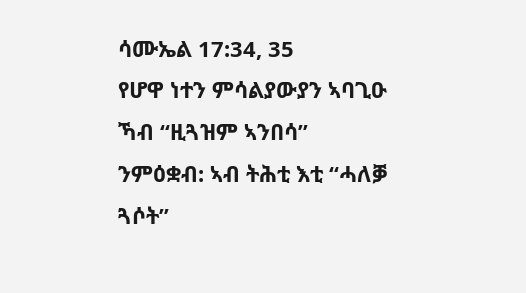ሳሙኤል 17:34, 35
የሆዋ ነተን ምሳልያውያን ኣባጊዑ ኻብ “ዚጓዝም ኣንበሳ” ንምዕቋብ: ኣብ ትሕቲ እቲ “ሓለቓ ጓሶት”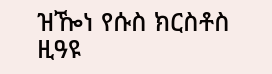ዝዀነ የሱስ ክርስቶስ ዚዓዩ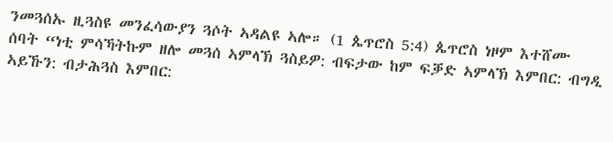ንመጓሰኡ ዚጓስዩ መንፈሳውያን ጓሶት ኣዳልዩ ኣሎ። (1 ጴጥሮስ 5:4) ጴጥሮስ ነዞም እተሸሙ ሰባት “ነቲ ምሳኻትኩም ዘሎ መጓሰ ኣምላኽ ጓስይዎ: ብፍታው ከም ፍቓድ ኣምላኽ እምበር: ብግዲ ኣይኹን: ብታሕጓስ እምበር: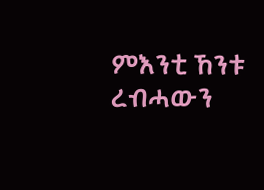ምእንቲ ኸንቱ ረብሓውን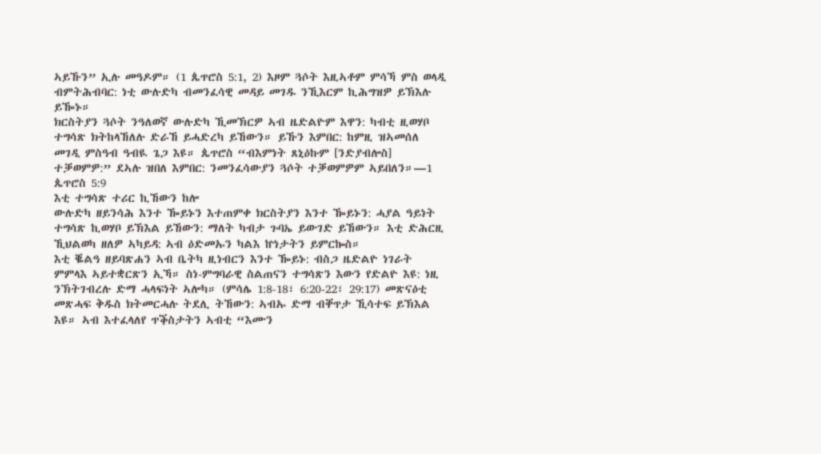ኣይኹን” ኢሉ መዓዶም። (1 ጴጥሮስ 5:1, 2) እዞም ጓሶት እዚኣቶም ምሳኻ ምስ ወላዲ ብምትሕብባር: ነቲ ውሉድካ ብመንፈሳዊ መዳይ መገዱ ንኺእርም ኪሕግዝዎ ይኽእሉ ይዀኑ።
ክርስትያን ጓሶት ንዓለወኛ ውሉድካ ኺመኽርዎ ኣብ ዜድልዮም እዋን: ካብቲ ዚወሃቦ ተግሳጽ ክትከላኸለሉ ድራኸ ይሓድረካ ይኸውን። ይኹን እምበር: ከምዚ ዝኣመሰለ መገዲ ምስዓብ ዓብዪ ጌጋ እዩ። ጴጥሮስ “ብእምነት ጸኒዕኩም [ንድያብሎስ] ተቓወምዎ:” ደኣሉ ዝበለ እምበር: ንመንፈሳውያን ጓሶት ተቓወምዎም ኣይበለን።—1 ጴጥሮስ 5:9
እቲ ተግሳጽ ተሪር ኪኸውን ከሎ
ውሉድካ ዘይንሳሕ እንተ ዀይኑን እተጠምቀ ክርስትያን እንተ ዀይኑን: ሓያል ዓይነት ተግሳጽ ኪወሃቦ ይኽእል ይኸውን: ማለት ካብታ ጉባኤ ይውገድ ይኸውን። እቲ ድሕርዚ ኺህልወካ ዘለዎ ኣካይዳ: ኣብ ዕድመኡን ካልእ ኵነታትን ይምርኰስ።
እቲ ቘልዓ ዘይባጽሐን ኣብ ቤትካ ዚነብርን እንተ ዀይኑ: ብስጋ ዜድልዮ ነገራት ምምላእ ኣይተቋርጽን ኢኻ። ስነ-ምግባራዊ ስልጠናን ተግሳጽን እውን የድልዮ እዩ: ነዚ ንኽትገብረሉ ድማ ሓላፍነት ኣሎካ። (ምሳሌ 1:8-18፣ 6:20-22፣ 29:17) መጽናዕቲ መጽሓፍ ቅዱስ ክትመርሓሉ ትደሊ ትኸውን: ኣብኡ ድማ ብቐጥታ ኺሳተፍ ይኽእል እዩ። ኣብ እተፈላለየ ጥቕስታትን ኣብቲ “እሙን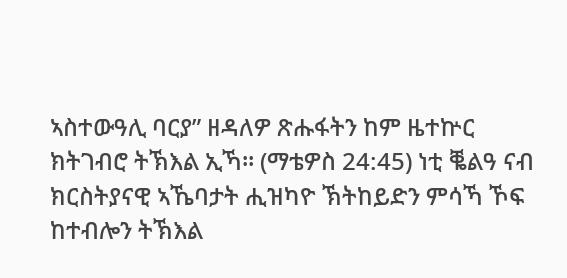ኣስተውዓሊ ባርያ” ዘዳለዎ ጽሑፋትን ከም ዜተኵር ክትገብሮ ትኽእል ኢኻ። (ማቴዎስ 24:45) ነቲ ቘልዓ ናብ ክርስትያናዊ ኣኼባታት ሒዝካዮ ኽትከይድን ምሳኻ ኾፍ ከተብሎን ትኽእል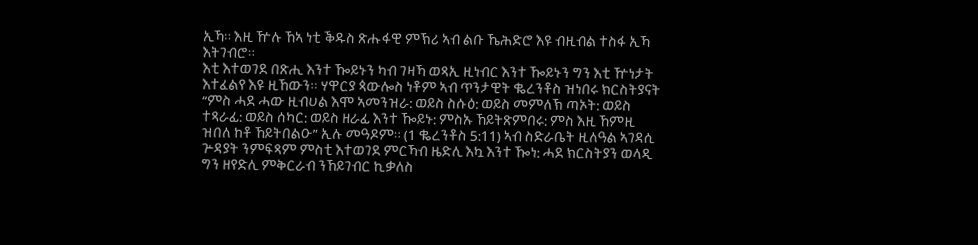ኢኻ። እዚ ዅሉ ኸኣ ነቲ ቕዱስ ጽሑፋዊ ምኽሪ ኣብ ልቡ ኼሕድሮ እዩ ብዚብል ተስፋ ኢኻ እትገብሮ።
እቲ እተወገደ በጽሒ እንተ ዀይኑን ካብ ገዛኻ ወጻኢ ዚነብር እንተ ዀይኑን ግን እቲ ዅነታት እተፈልየ እዩ ዚኸውን። ሃዋርያ ጳውሎስ ነቶም ኣብ ጥንታዊት ቈረንቶስ ዝነበሩ ክርስትያናት “ምስ ሓደ ሓው ዚብሀል እሞ ኣመንዝራ: ወይስ ስሱዕ: ወይስ መምለኽ ጣኦት: ወይስ ተጻራፊ: ወይስ ሰካር: ወይስ ዘራፊ እንተ ዀይኑ: ምስኡ ኸይትጽምበሩ: ምስ እዚ ኸምዚ ዝበለ ከቶ ኸይትበልዑ” ኢሉ መዓዶም። (1 ቈረንቶስ 5:11) ኣብ ስድራቤት ዚለዓል ኣገዳሲ ጕዳያት ንምፍጻም ምስቲ እተወገደ ምርኻብ ዜድሊ እኳ እንተ ዀነ: ሓደ ክርስትያን ወላዲ ግን ዘየድሊ ምቅርራብ ንኸይገብር ኪቃለስ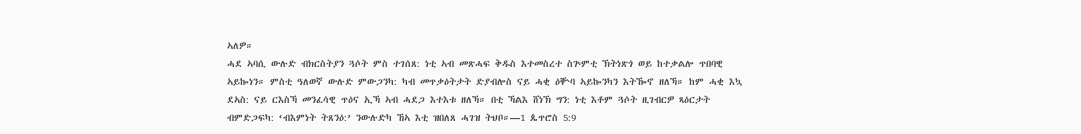ኣለዎ።
ሓደ ኣባሲ ውሉድ ብክርስትያን ጓሶት ምስ ተገሰጸ: ነቲ ኣብ መጽሓፍ ቅዱስ እተመስረተ ስጕምቲ ኽትነጽጎ ወይ ከተቃልሎ ጥበባዊ ኣይኰነን። ምስቲ ዓለወኛ ውሉድ ምውጋንካ: ካብ መጥቃዕትታት ድያብሎስ ናይ ሓቂ ዕቝባ ኣይኰንካን እትዀኖ ዘለኻ። ከም ሓቂ እኳ ደኣስ: ናይ ርእስኻ መንፈሳዊ ጥዕና ኢኻ ኣብ ሓደጋ እተእቱ ዘለኻ። በቲ ኻልእ ሸነኽ ግን: ነቲ እቶም ጓሶት ዚገብርዎ ጻዕርታት ብምድጋፍካ: ‘ብእምነት ትጸንዕ:’ ንውሉድካ ኸኣ እቲ ዝበለጸ ሓገዝ ትህቦ።—1 ጴጥሮስ 5:9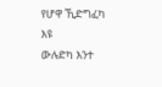የሆዋ ኺድግፈካ እዩ
ውሉድካ እንተ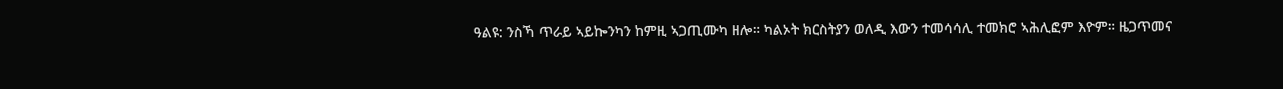ዓልዩ: ንስኻ ጥራይ ኣይኰንካን ከምዚ ኣጋጢሙካ ዘሎ። ካልኦት ክርስትያን ወለዲ እውን ተመሳሳሊ ተመክሮ ኣሕሊፎም እዮም። ዜጋጥመና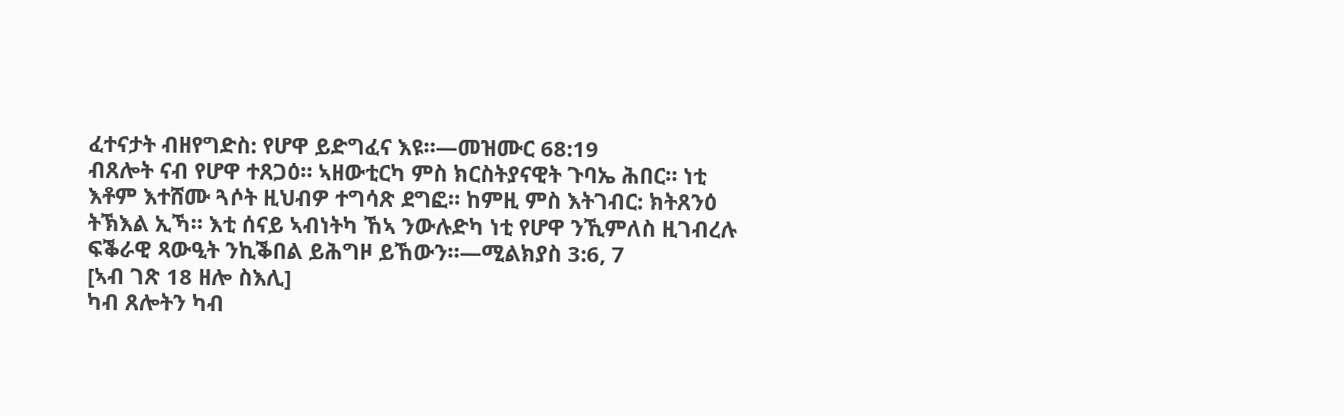ፈተናታት ብዘየግድስ: የሆዋ ይድግፈና እዩ።—መዝሙር 68:19
ብጸሎት ናብ የሆዋ ተጸጋዕ። ኣዘውቲርካ ምስ ክርስትያናዊት ጉባኤ ሕበር። ነቲ እቶም እተሸሙ ጓሶት ዚህብዎ ተግሳጽ ደግፎ። ከምዚ ምስ እትገብር: ክትጸንዕ ትኽእል ኢኻ። እቲ ሰናይ ኣብነትካ ኸኣ ንውሉድካ ነቲ የሆዋ ንኺምለስ ዚገብረሉ ፍቕራዊ ጻውዒት ንኪቕበል ይሕግዞ ይኸውን።—ሚልክያስ 3:6, 7
[ኣብ ገጽ 18 ዘሎ ስእሊ]
ካብ ጸሎትን ካብ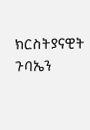ክርስትያናዊት ጉባኤን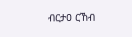ብርታዐ ርኸብ